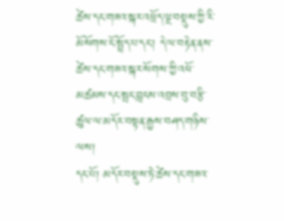ཚེས་དང་གཟའ་སྐར་འཕྲོད་ལྔ་བསྡུས་ཀྱི་རི་མོསོགས་ངོ་སྤྲོད་པ་དང་། དེ་ལ་བརྟེན་ནས་ཚེས་དང་གཟའ་སྐར་སོགས་ཀྱི་འཕོ་མཚམས་དང་སྤང་བླངས་འབྲས་བུ་བརྩི་ཚུལ་ལ་མདོར་བསྟན་རྒྱས་བཤད་གཉིས་ལས།
དང་པོ། མདོར་བསྡུས་ཏེ་ཚེས་དང་གཟའ་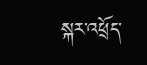སྐར་འཕྲོད་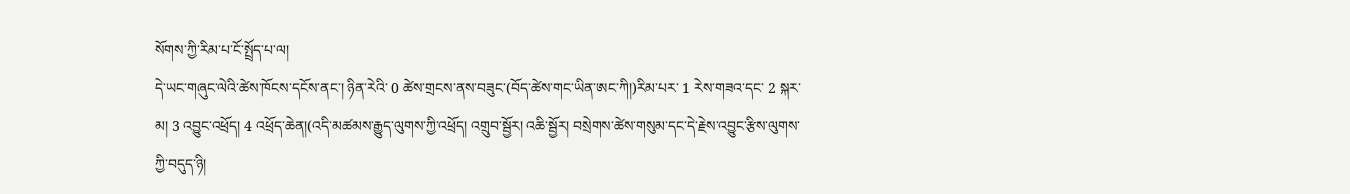སོགས་ཀྱི་རིམ་པ་ངོ་སྤྲོད་པ་ལ།
དེ་ཡང་གཞུང་ལེའི་ཚེས་ཁོངས་དངོས་ནང་། ཉིན་རེའི་ 0 ཚེས་གྲངས་ནས་བཟུང་(བོད་ཚེས་གང་ཡིན་ཨང་ཀི།)རིམ་པར་ 1 རེས་གཟའ་དང་ 2 སྐར་མ། 3 འབྱུང་འཕྲོད། 4 འཕྲོད་ཆེན།(འདི་མཚམས་རྒྱུད་ལུགས་ཀྱི་འཕྲོད། འགྲུབ་སྦྱོར། འཆི་སྦྱོར། བསྲེགས་ཚེས་གསུམ་དང་དེ་རྗེས་འབྱུང་རྩིས་ལུགས་ཀྱི་བདུད་ཉི།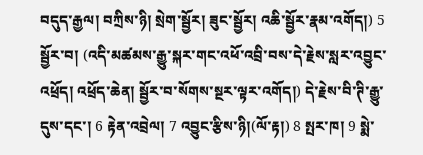བདུད་རྒྱལ། བཀྲིས་ཉི། སྲེག་སྦྱོར། ཟུང་སྦྱོར། འཆི་སྦྱོར་རྣམ་འགོད།) 5 སྦྱོར་བ། (འདི་མཚམས་རྒྱུ་སྐར་གང་འཕོ་འབྲི་བས་དེ་རྗེས་སླར་འབྱུང་འཕྲོད། འཕྲོད་ཆེན། སྦྱོར་བ་སོགས་སྔར་ལྟར་འགོད།) དེ་རྗེས་བི་ཊི་རྒྱུ་དུས་དང་། 6 རྟེན་འབྲེལ། 7 འབྱུང་རྩིས་ཉི།(ལོ་རྟ།) 8 སྤར་ཁ། 9 སྨེ་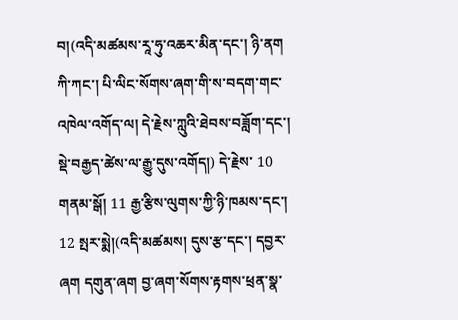བ།(འདི་མཚམས་རཱ་ཧུ་འཆར་མིན་དང་། ཉི་ནག ཀི་ཀང་། པི་ལིང་སོགས་ཞག་གི་ས་བདག་གང་འཁེལ་འགོད་ལ། དེ་རྗེས་ཀླུའི་ཐེབས་བཟློག་དང་། སྡེ་བརྒྱད་ཚེས་ལ་རྒྱུ་དུས་འགོད།) དེ་རྗེས་ 10 གནམ་སྒོ། 11 རྒྱ་རྩིས་ལུགས་ཀྱི་ཉི་ཁམས་དང་། 12 སྤར་སྨེ།(འདི་མཚམས། དུས་རྩ་དང་། དབྱར་ཞག དགུན་ཞག བྱ་ཞག་སོགས་རྟགས་ཕྲན་སྣ་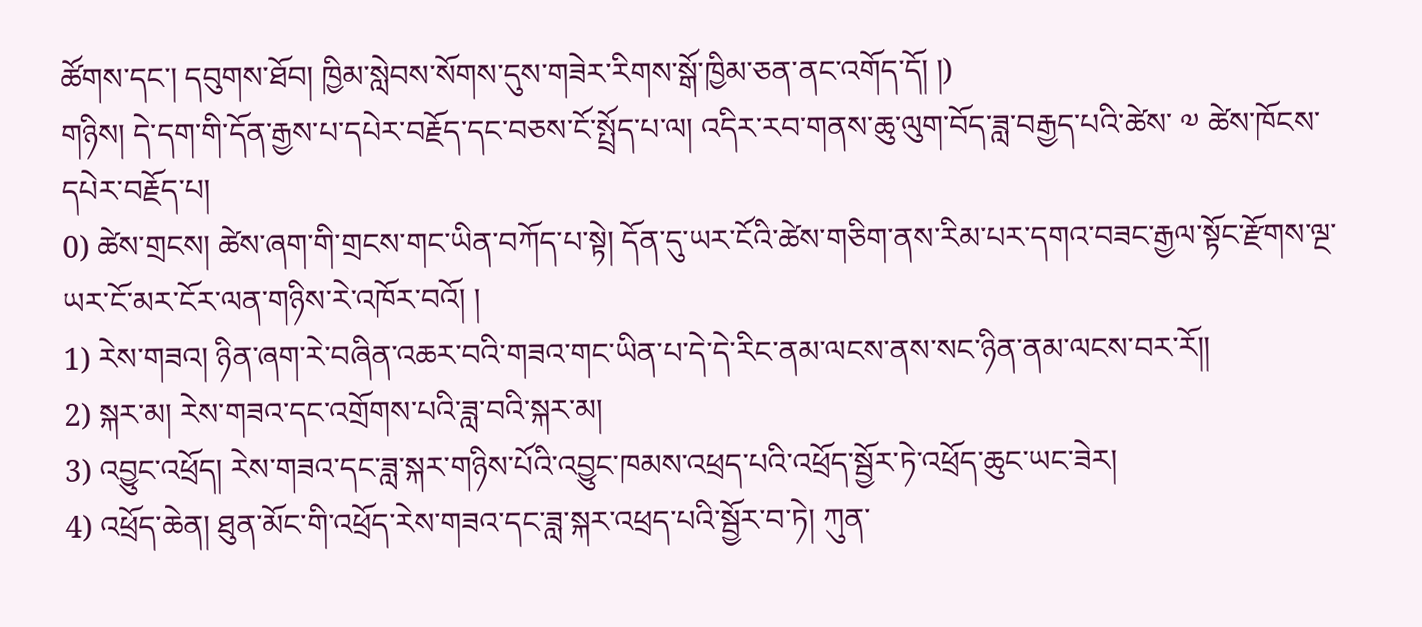ཚོགས་དང་། དབུགས་ཐོབ། ཁྱིམ་སླེབས་སོགས་དུས་གཟེར་རིགས་སྒོ་ཁྱིམ་ཅན་ནང་འགོད་དོ། །)
གཉིས། དེ་དག་གི་དོན་རྒྱས་པ་དཔེར་བརྗོད་དང་བཅས་ངོ་སྤྲོད་པ་ལ། འདིར་རབ་གནས་ཆུ་ལུག་བོད་ཟླ་བརྒྱད་པའི་ཚེས་ ༧ ཚེས་ཁོངས་དཔེར་བརྗོད་པ།
0) ཚེས་གྲངས། ཚེས་ཞག་གི་གྲངས་གང་ཡིན་བཀོད་པ་སྟེ། དོན་དུ་ཡར་ངོའི་ཚེས་གཅིག་ནས་རིམ་པར་དགའ་བཟང་རྒྱལ་སྟོང་རྫོགས་ལྔ་ཡར་ངོ་མར་ངོར་ལན་གཉིས་རེ་འཁོར་བའོ། །
1) རེས་གཟའ། ཉིན་ཞག་རེ་བཞིན་འཆར་བའི་གཟའ་གང་ཡིན་པ་དེ་དེ་རིང་ནམ་ལངས་ནས་སང་ཉིན་ནམ་ལངས་བར་རོ།།
2) སྐར་མ། རེས་གཟའ་དང་འགྲོགས་པའི་ཟླ་བའི་སྐར་མ།
3) འབྱུང་འཕྲོད། རེས་གཟའ་དང་ཟླ་སྐར་གཉིས་པོའི་འབྱུང་ཁམས་འཕྲད་པའི་འཕྲོད་སྦྱོར་ཏེ་འཕྲོད་ཆུང་ཡང་ཟེར།
4) འཕྲོད་ཆེན། ཐུན་མོང་གི་འཕྲོད་རེས་གཟའ་དང་ཟླ་སྐར་འཕྲད་པའི་སྦྱོར་བ་ཏེ། ཀུན་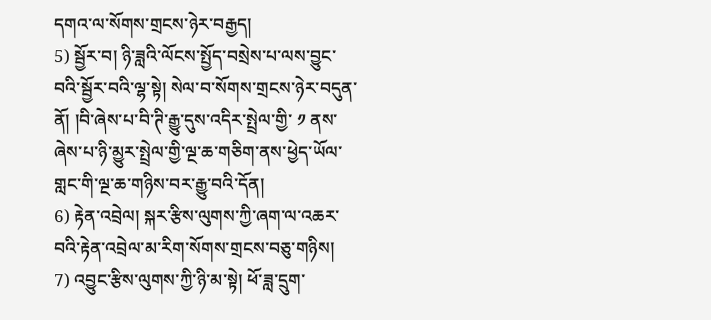དགའ་ལ་སོགས་གྲངས་ཉེར་བརྒྱད།
5) སྦྱོར་བ། ཉི་ཟླའི་ལོངས་སྤྱོད་བསྲེས་པ་ལས་བྱུང་བའི་སྦྱོར་བའི་ལྷ་སྟེ། སེལ་བ་སོགས་གྲངས་ཉེར་བདུན་ནོ། །བི་ཞེས་པ་བི་ཊི་རྒྱུ་དུས་འདིར་སྤྲེལ་གྱི་ ༡ ནས་ཞེས་པ་ཉི་མྱུར་སྤྲེལ་གྱི་ལྔ་ཆ་གཅིག་ནས་ཕྱེད་ཡོལ་གླང་གི་ལྔ་ཆ་གཉིས་བར་རྒྱུ་བའི་དོན།
6) རྟེན་འབྲེལ། སྐར་རྩིས་ལུགས་ཀྱི་ཞག་ལ་འཆར་བའི་རྟེན་འབྲེལ་མ་རིག་སོགས་གྲངས་བཅུ་གཉིས།
7) འབྱུང་རྩིས་ལུགས་ཀྱི་ཉི་མ་སྟེ། ཕོ་ཟླ་དྲུག་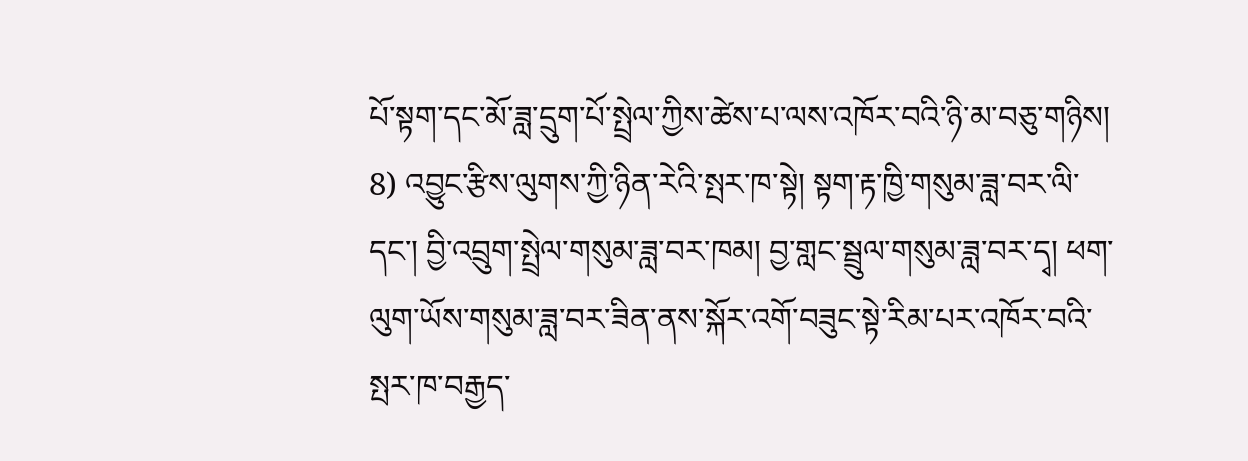པོ་སྟག་དང་མོ་ཟླ་དྲུག་པོ་སྤྲེལ་ཀྱིས་ཚེས་པ་ལས་འཁོར་བའི་ཉི་མ་བཅུ་གཉིས།
8) འབྱུང་རྩིས་ལུགས་ཀྱི་ཉིན་རེའི་སྤར་ཁ་སྟེ། སྟག་རྟ་ཁྱི་གསུམ་ཟླ་བར་ལི་དང་། བྱི་འབྲུག་སྤྲེལ་གསུམ་ཟླ་བར་ཁམ། བྱ་གླང་སྦྲུལ་གསུམ་ཟླ་བར་དྭ། ཕག་ལུག་ཡོས་གསུམ་ཟླ་བར་ཟིན་ནས་སྐོར་འགོ་བཟུང་སྟེ་རིམ་པར་འཁོར་བའི་སྤར་ཁ་བརྒྱད་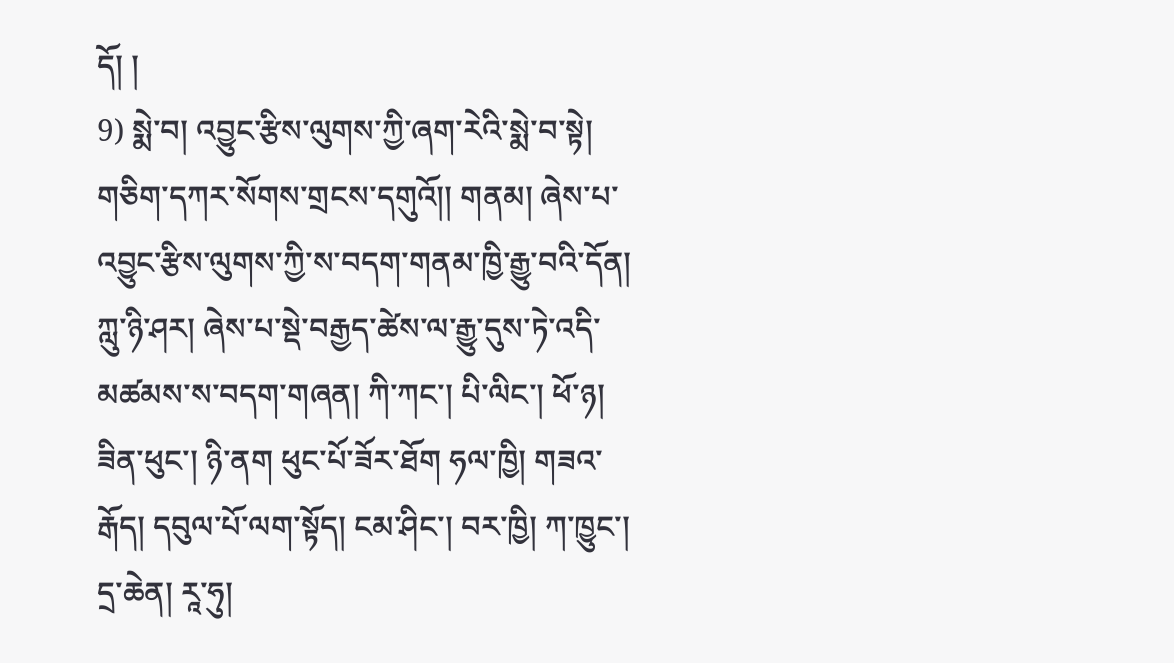དོ། །
9) སྨེ་བ། འབྱུང་རྩིས་ལུགས་ཀྱི་ཞག་རེའི་སྨེ་བ་སྟེ། གཅིག་དཀར་སོགས་གྲངས་དགུའོ།། གནམ། ཞེས་པ་འབྱུང་རྩིས་ལུགས་ཀྱི་ས་བདག་གནམ་ཁྱི་རྒྱུ་བའི་དོན། ཀླུ་ཉི་ཤར། ཞེས་པ་སྡེ་བརྒྱད་ཚེས་ལ་རྒྱུ་དུས་ཏེ་འདི་མཚམས་ས་བདག་གཞན། ཀི་ཀང་། པི་ལིང་། ཕོ་ཉ། ཟིན་ཕུང་། ཉི་ནག ཕུང་པོ་ཟོར་ཐོག ཧལ་ཁྱི། གཟའ་རྒོད། དབུལ་པོ་ལག་སྟོད། ངམ་ཤིང་། བར་ཁྱི། ཀ་ཁྱུང་། དྲ་ཆེན། རཱ་ཧུ།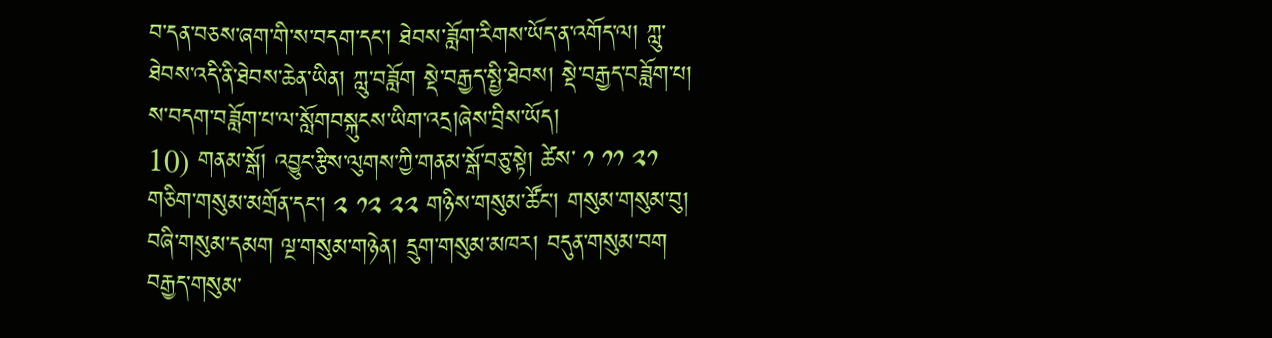བ་དན་བཅས་ཞག་གི་ས་བདག་དང་། ཐེབས་ཟློག་རིགས་ཡོད་ན་འགོད་ལ། ཀླུ་ཐེབས་འདི་ནི་ཐེབས་ཆེན་ཡིན། ཀླུ་བཟློག སྡེ་བརྒྱད་སྤྱི་ཐེབས། སྡེ་བརྒྱད་བཟློག་པ། ས་བདག་བཟློག་པ་ལ་སློགབསྐུངས་ཡིག་འདྲ།ཞེས་བྲིས་ཡོད།
10) གནམ་སྒོ། འབྱུང་རྩིས་ལུགས་ཀྱི་གནམ་སྒོ་བཅུ་སྟེ། ཚེས་ ༡ ༡༡ ༢༡ གཅིག་གསུམ་མགྲོན་དང་། ༢ ༡༢ ༢༢ གཉིས་གསུམ་ཚོང་། གསུམ་གསུམ་བུ། བཞི་གསུམ་དམག ལྔ་གསུམ་གཉེན། དྲུག་གསུམ་མཁར། བདུན་གསུམ་བག བརྒྱད་གསུམ་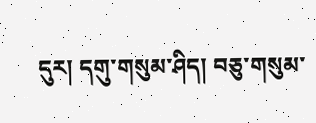དུར། དགུ་གསུམ་ཤིད། བཅུ་གསུམ་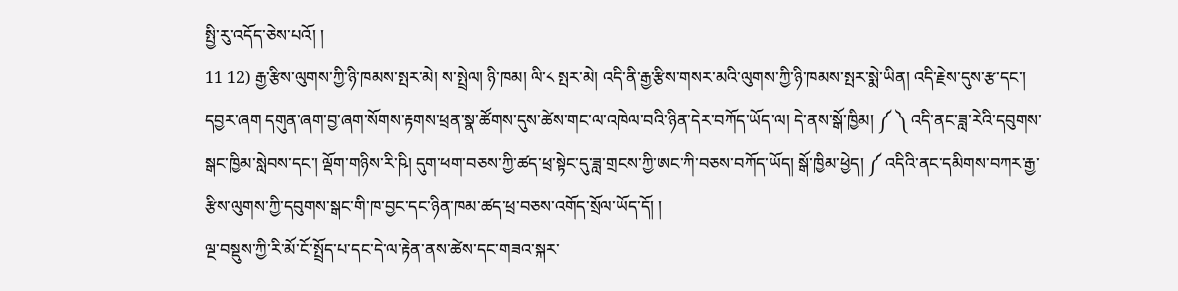སྤྱི་རུ་འདོད་ཅེས་པའོ། །
11 12) རྒྱ་རྩིས་ལུགས་ཀྱི་ཉི་ཁམས་སྤར་མེ། ས་སྤྲེལ། ཉི་ཁམ། ལི་༨ སྤར་མེ། འདི་ནི་རྒྱ་རྩིས་གསར་མའི་ལུགས་ཀྱི་ཉི་ཁམས་སྤར་སྨེ་ཡིན། འདི་རྗེས་དུས་རྩ་དང་། དབྱར་ཞག དགུན་ཞག་བྱ་ཞག་སོགས་རྟགས་ཕྲན་སྣ་ཚོགས་དུས་ཚེས་གང་ལ་འཁེལ་བའི་ཉིན་དེར་བཀོད་ཡོད་ལ། དེ་ནས་སྒོ་ཁྱིམ། ༼ ༽ འདི་ནང་ཟླ་རེའི་དབུགས་སྒང་ཁྱིམ་སླེབས་དང་། ལྡོག་གཉིས་རི་ཥི། དུག་ཕག་བཅས་ཀྱི་ཚད་ཕྲ་སྟེང་དུ་ཟླ་གྲངས་ཀྱི་ཨང་ཀི་བཅས་བཀོད་ཡོད། སྒོ་ཁྱིམ་ཕྱེད། ༼ འདིའི་ནང་དམིགས་བཀར་རྒྱ་རྩིས་ལུགས་ཀྱི་དབུགས་སྒང་གི་ཁ་བྱང་དང་ཉིན་ཁམ་ཚད་ཕྲ་བཅས་འགོད་སྲོལ་ཡོད་དོ། །
ལྔ་བསྡུས་ཀྱི་རི་མོ་ངོ་སྤྲོད་པ་དང་དེ་ལ་རྟེན་ནས་ཚེས་དང་གཟའ་སྐར་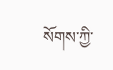སོགས་ཀྱི་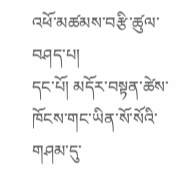འཕོ་མཚམས་བརྩི་ཚུལ་བཤད་པ།
དང་པོ། མདོར་བསྟན་ཚེས་ཁོངས་གང་ཡིན་སོ་སོའི་གཤམ་དུ་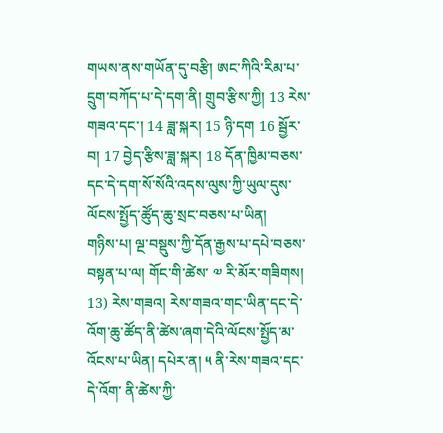གཡས་ནས་གཡོན་དུ་བརྩི། ཨང་ཀིའི་རིམ་པ་དྲུག་བཀོད་པ་དེ་དག་ནི། གྲུབ་རྩིས་ཀྱི། 13 རེས་གཟའ་དང་། 14 ཟླ་སྐར། 15 ཉི་དག 16 སྦྱོར་བ། 17 བྱེད་རྩིས་ཟླ་སྐར། 18 དོན་ཁྱིམ་བཅས་དང་དེ་དག་སོ་སོའི་འདས་ལུས་ཀྱི་ཡུལ་དུས་ལོངས་སྤྱོད་ཚོུད་ཆུ་སྲང་བཅས་པ་ཡིན།
གཉིས་པ། ལྔ་བསྡུས་ཀྱི་དོན་རྒྱས་པ་དཔེ་བཅས་བསྟན་པ་ལ། གོང་གི་ཚེས་ ༧ རི་མོར་གཟིགས།
13) རེས་གཟའ། རེས་གཟའ་གང་ཡིན་དང་དེ་འོག་ཆུ་ཚོད་ནི་ཚེས་ཞག་དེའི་ལོངས་སྤྱོད་མ་འོངས་པ་ཡིན། དཔེར་ན། ༥ ནི་རེས་གཟའ་དང་དེ་འོག་ ནི་ཚེས་ཀྱི་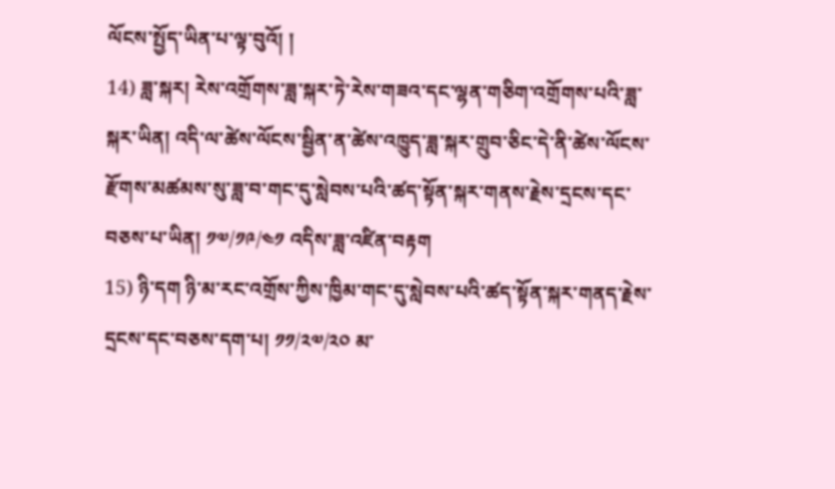ལོངས་སྤྱོད་ཡིན་པ་ལྟ་བུའོ། །
14) ཟླ་སྐར། རེས་འགྲོགས་ཟླ་སྐར་ཏེ་རེས་གཟའ་དང་ལྷན་གཅིག་འགྲོགས་པའི་ཟླ་སྐར་ཡིན། འདི་ལ་ཚེས་ལོངས་སྦྱིན་ན་ཚེས་འཁྱུད་ཟླ་སྐར་གྲུབ་ཅིང་དེ་ནི་ཚེས་ལོངས་རྫོགས་མཚམས་སུ་ཟླ་བ་གང་དུ་སླེབས་པའི་ཚད་སྟོན་སྐར་གནས་རྗེས་དྲངས་དང་བཅས་པ་ཡིན། ༡༧/༡༩/༤༡ འདིས་ཟླ་འཛིན་བརྟག
15) ཉི་དག ཉི་མ་རང་འགྲོས་ཀྱིས་ཁྱིམ་གང་དུ་སླེབས་པའི་ཚད་སྟོན་སྐར་གནད་རྗེས་དྲངས་དང་བཅས་དག་པ། ༡༡/༢༧/༢༠ མ་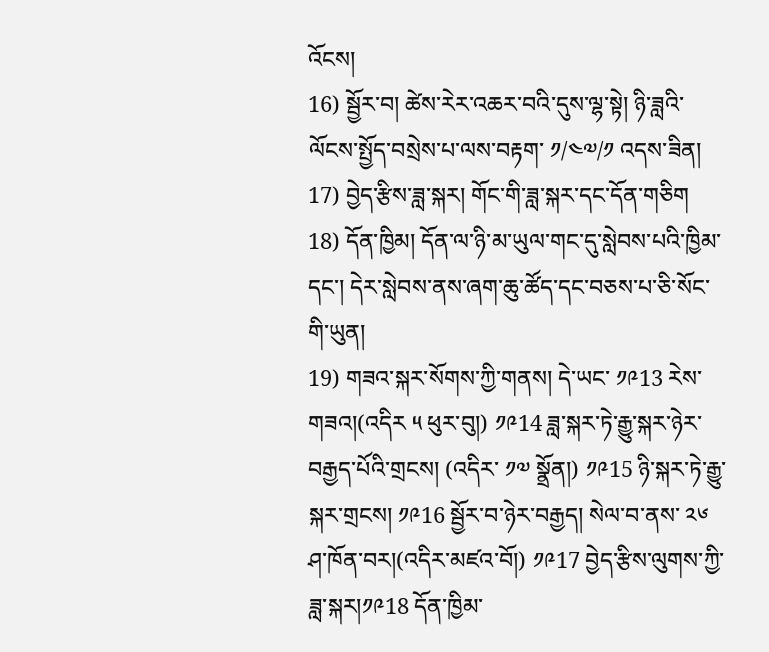འོངས།
16) སྦྱོར་བ། ཚེས་རེར་འཆར་བའི་དུས་ལྷ་སྟེ། ཉི་ཟླའི་ལོངས་སྤྱོད་བསྲེས་པ་ལས་བརྟག་ ༡/༤༧/༡ འདས་ཟིན།
17) བྱེད་རྩིས་ཟླ་སྐར། གོང་གི་ཟླ་སྐར་དང་དོན་གཅིག
18) དོན་ཁྱིམ། དོན་ལ་ཉི་མ་ཡུལ་གང་དུ་སླེབས་པའི་ཁྱིམ་དང་། དེར་སླེབས་ནས་ཞག་ཆུ་ཚོད་དང་བཅས་པ་ཅི་སོང་གི་ཡུན།
19) གཟའ་སྐར་སོགས་ཀྱི་གནས། དེ་ཡང་ ༡༩13 རེས་གཟའ།(འདིར ༥ ཕུར་བུ།) ༡༩14 ཟླ་སྐར་ཏེ་རྒྱུ་སྐར་ཉེར་བརྒྱད་པོའི་གྲངས། (འདིར་ ༡༧ སྣྲོན།) ༡༩15 ཉི་སྐར་ཏེ་རྒྱུ་སྐར་གྲངས། ༡༩16 སྦྱོར་བ་ཉེར་བརྒྱད། སེལ་བ་ནས་ ༢༦ ཤ་ཁོན་བར།(འདིར་མཛའ་བོ།) ༡༩17 བྱེད་རྩིས་ལུགས་ཀྱི་ཟླ་སྐར།༡༩18 དོན་ཁྱིམ་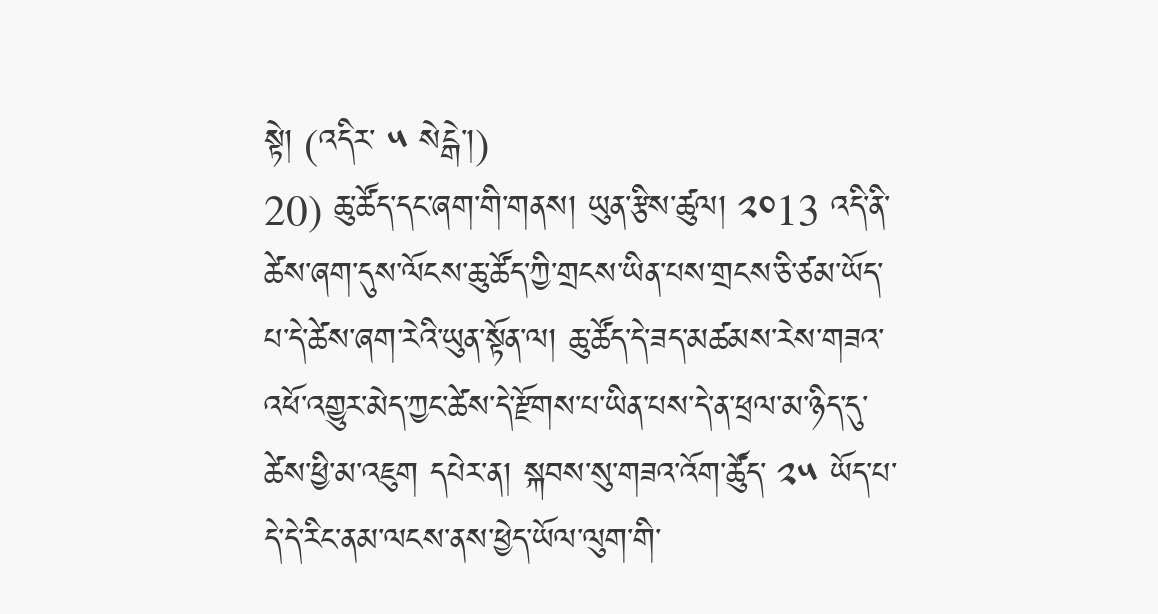སྟེ། (འདིར་ ༥ སེངྒེ་།)
20) ཆུ་ཚོད་དང་ཞག་གི་གནས། ཡུན་རྩིས་ཚུལ། ༢༠13 འདི་ནི་ཚེས་ཞག་དུས་ལོངས་ཆུ་ཚོད་ཀྱི་གྲངས་ཡིན་པས་གྲངས་ཅི་ཙམ་ཡོད་པ་དེ་ཚེས་ཞག་རེའི་ཡུན་སྟོན་ལ། ཆུ་ཚོད་དེ་ཟད་མཚམས་རེས་གཟའ་འཕོ་འགྱུར་མེད་ཀྱང་ཚེས་དེ་རྫོགས་པ་ཡིན་པས་དེ་ན་ཕྲལ་མ་ཉིད་དུ་ཚེས་ཕྱི་མ་འཇུག དཔེར་ན། སྐབས་སུ་གཟའ་འོག་ཚོུད་ ༢༥ ཡོད་པ་དེ་དེ་རིང་ནམ་ལངས་ནས་ཕྱེད་ཡོལ་ལུག་གི་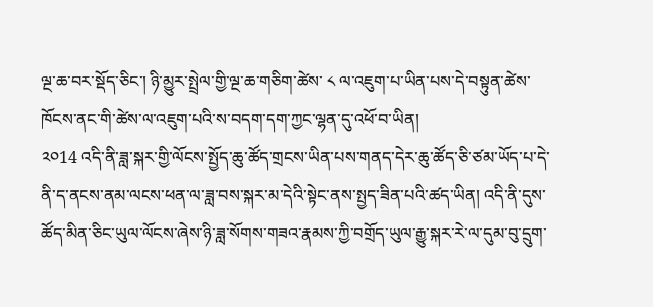ལྔ་ཆ་བར་སྡོད་ཅིང་། ཉི་མྱུར་སྤྲེལ་གྱི་ལྔ་ཆ་གཅིག་ཚེས་ ༨ ལ་འཇུག་པ་ཡིན་པས་དེ་བསྟུན་ཚེས་ཁོངས་ནང་གི་ཚེས་ལ་འཇུག་པའི་ས་བདག་དག་ཀྱང་ལྷན་དུ་འཕོ་བ་ཡིན།
༢༠14 འདི་ནི་ཟླ་སྐར་གྱི་ལོངས་སྤྱོད་ཆུ་ཚོད་གྲངས་ཡིན་པས་གནད་དེར་ཆུ་ཚོད་ཅི་ཙམ་ཡོད་པ་དེ་ནི་ད་ནངས་ནམ་ལངས་ཕན་ལ་ཟླ་བས་སྐར་མ་དེའི་སྟེང་ནས་སྤྱད་ཟིན་པའི་ཚད་ཡིན། འདི་ནི་དུས་ཚོད་མིན་ཅིང་ཡུལ་ལོངས་ཞེས་ཉི་ཟླ་སོགས་གཟའ་རྣམས་ཀྱི་བགྲོད་ཡུལ་རྒྱུ་སྐར་རེ་ལ་དུམ་བུ་དྲུག་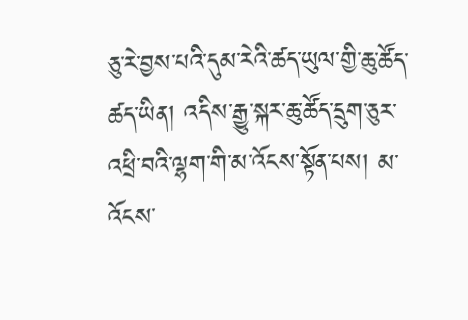ཅུ་རེ་བྱས་པའི་དུམ་རེའི་ཚད་ཡུལ་གྱི་ཆུ་ཚོད་ཚད་ཡིན། འདིས་རྒྱུ་སྐར་ཆུ་ཚོད་དྲུག་ཅུར་འཕྲི་བའི་ལྷག་གི་མ་འོངས་སྟོན་པས། མ་འོངས་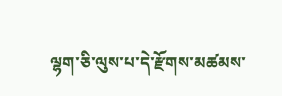ལྷག་ཅི་ལུས་པ་དེ་རྫོགས་མཚམས་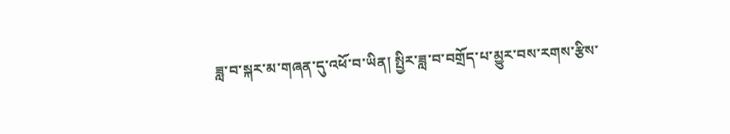ཟླ་བ་སྐར་མ་གཞན་དུ་འཕོ་བ་ཡིན། སྤྱིར་ཟླ་བ་བགྲོད་པ་མྱུར་བས་རགས་རྩིས་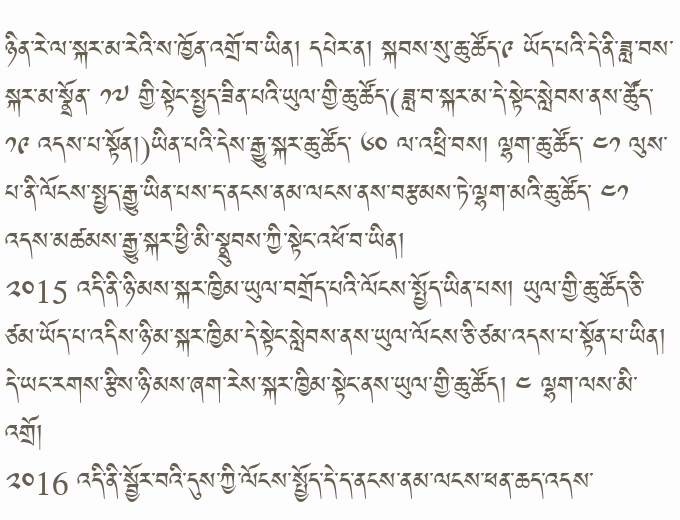ཉིན་རེ་ལ་སྐར་མ་རེའི་ས་ཁྱོན་འགྲོ་བ་ཡིན། དཔེར་ན། སྐབས་སུ་ཆུ་ཚོད་༩ ཡོད་པའི་དེ་ནི་ཟླ་བས་སྐར་མ་སྣྲོན་ ༡༧ གྱི་སྟེང་སྤྱད་ཟིན་པའི་ཡུལ་གྱི་ཆུ་ཚོད་(ཟླ་བ་སྐར་མ་དེ་སྟེང་སླེབས་ནས་ཚོུད་ ༡༩ འདས་པ་སྟོན།)ཡིན་པའི་དེས་རྒྱུ་སྐར་ཆུ་ཚོད་ ༦༠ ལ་འཕྲི་བས། ལྷག་ཆུ་ཚོད་ ༤༡ ལུས་པ་ནི་ལོངས་སྤྱད་རྒྱུ་ཡིན་པས་ད་ནངས་ནམ་ལངས་ནས་བརྩམས་ཏེ་ལྷག་མའི་ཆུ་ཚོད་ ༤༡ འདས་མཚམས་རྒྱུ་སྐར་ཕྱི་མི་སྣྲུབས་ཀྱི་སྟེང་འཕོ་བ་ཡིན།
༢༠15 འདི་ནི་ཉི་མས་སྐར་ཁྱིམ་ཡུལ་བགྲོད་པའི་ལོངས་སྤྱོད་ཡིན་པས། ཡུལ་གྱི་ཆུ་ཚོད་ཅི་ཙམ་ཡོད་པ་འདིས་ཉི་མ་སྐར་ཁྱིམ་དེ་སྟེང་སླེབས་ནས་ཡུལ་ལོངས་ཅི་ཙམ་འདས་པ་སྟོན་པ་ཡིན། དེ་ཡང་རགས་རྩིས་ཉི་མས་ཞག་རེས་སྐར་ཁྱིམ་སྟེང་ནས་ཡུལ་གྱི་ཆུ་ཚོད། ༤ ལྷག་ལས་མི་འགྲོ།
༢༠16 འདི་ནི་སྦྱོར་བའི་དུས་ཀྱི་ལོངས་སྤྱོད་དེ་ད་ནངས་ནམ་ལངས་ཕན་ཆད་འདས་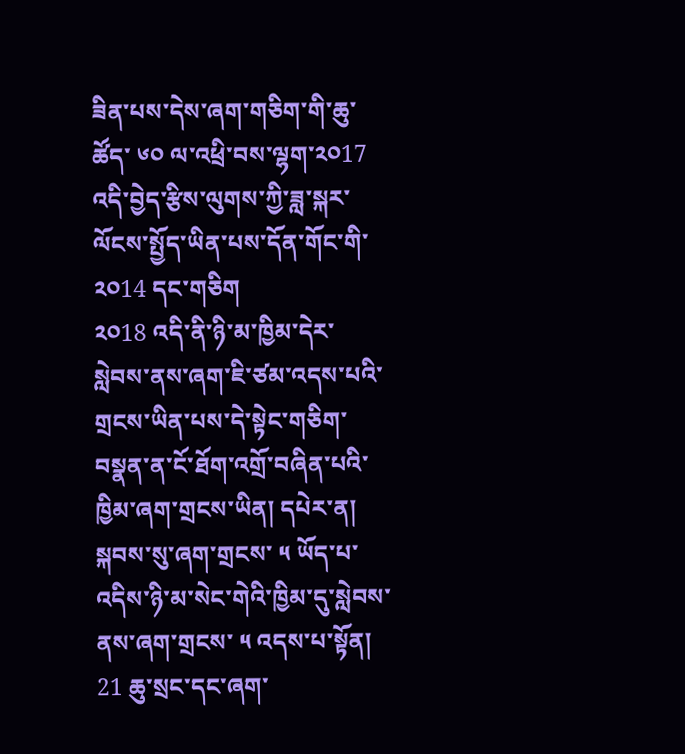ཟིན་པས་དེས་ཞག་གཅིག་གི་ཆུ་ཚོད་ ༦༠ ལ་འཕྲི་བས་ལྷག་༢༠17 འདི་བྱེད་རྩིས་ལུགས་ཀྱི་ཟླ་སྐར་ལོངས་སྤྱོད་ཡིན་པས་དོན་གོང་གི་༢༠14 དང་གཅིག
༢༠18 འདི་ནི་ཉི་མ་ཁྱིམ་དེར་སླེབས་ནས་ཞག་ཇི་ཙམ་འདས་པའི་གྲངས་ཡིན་པས་དེ་སྟེང་གཅིག་བསྣན་ན་ངོ་ཐོག་འགྲོ་བཞིན་པའི་ཁྱིམ་ཞག་གྲངས་ཡིན། དཔེར་ན། སྐབས་སུ་ཞག་གྲངས་ ༥ ཡོད་པ་འདིས་ཉི་མ་སེང་གེའི་ཁྱིམ་དུ་སླེབས་ནས་ཞག་གྲངས་ ༥ འདས་པ་སྟོན།
21 ཆུ་སྲང་དང་ཞག་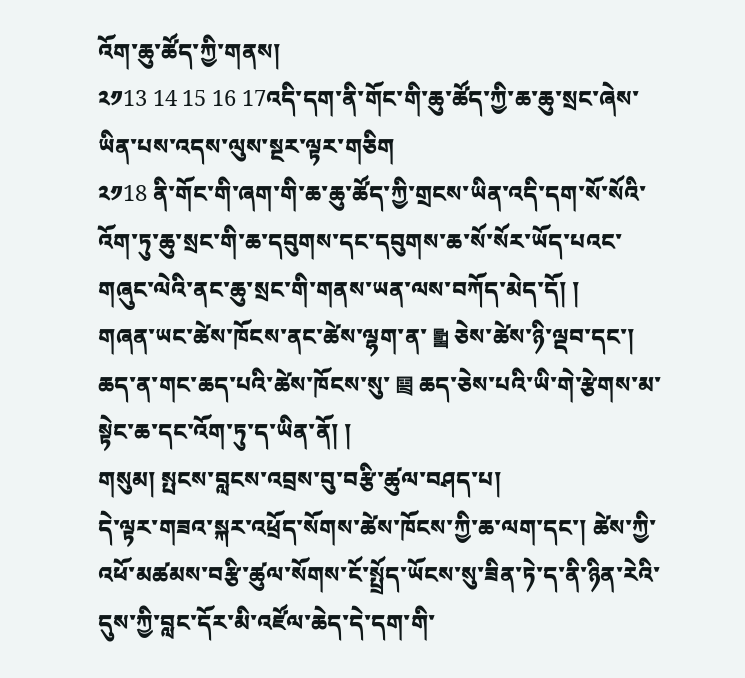འོག་ཆུ་ཚོད་ཀྱི་གནས།
༢༡13 14 15 16 17འདི་དག་ནི་གོང་གི་ཆུ་ཚོད་ཀྱི་ཆ་ཆུ་སྲང་ཞེས་ཡིན་པས་འདས་ལུས་སྔར་ལྟར་གཅིག
༢༡18 ནི་གོང་གི་ཞག་གི་ཆ་ཆུ་ཚོད་ཀྱི་གྲངས་ཡིན་འདི་དག་སོ་སོའི་འོག་ཏུ་ཆུ་སྲང་གི་ཆ་དབུགས་དང་དབུགས་ཆ་སོ་སོར་ཡོད་པའང་གཞུང་ལེའི་ནང་ཆུ་སྲང་གི་གནས་ཡན་ལས་བཀོད་མེད་དོ། །
གཞན་ཡང་ཚེས་ཁོངས་ནང་ཚེས་ལྷག་ན་ ༖ ཅེས་ཚེས་ཉི་ལྡབ་དང་། ཆད་ན་གང་ཆད་པའི་ཚེས་ཁོངས་སུ་ ༕ ཆད་ཅེས་པའི་ཡི་གེ་རྩེགས་མ་སྟེང་ཆ་དང་འོག་ཏུ་ད་ཡིན་ནོ། །
གསུམ། སྤངས་བླངས་འབྲས་བུ་བརྩི་ཚུལ་བཤད་པ།
དེ་ལྟར་གཟའ་སྐར་འཕྲོད་སོགས་ཚེས་ཁོངས་ཀྱི་ཆ་ལག་དང་། ཚེས་ཀྱི་འཕོ་མཚམས་བརྩི་ཚུལ་སོགས་ངོ་སྤྲོད་ཡོངས་སུ་ཟིན་ཏེ་ད་ནི་ཉིན་རེའི་དུས་ཀྱི་བླང་དོར་མི་འཛོལ་ཆེད་དེ་དག་གི་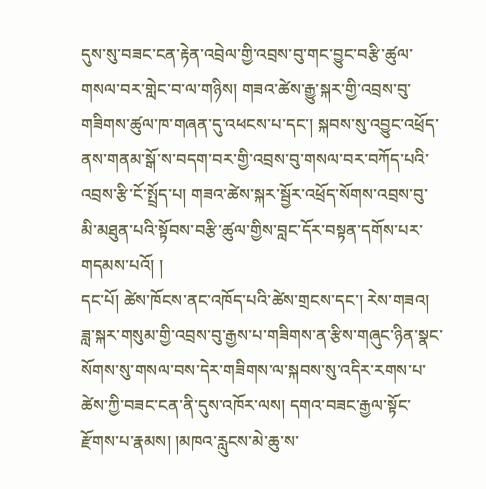དུས་སུ་བཟང་ངན་རྟེན་འབྲེལ་གྱི་འབྲས་བུ་གང་བྱུང་བརྩི་ཚུལ་གསལ་བར་གླེང་བ་ལ་གཉིས། གཟའ་ཚེས་རྒྱུ་སྐར་གྱི་འབྲས་བུ་གཟིགས་ཚུལ་ཁ་གཞན་དུ་འཕངས་པ་དང་། སྐབས་སུ་འབྱུང་འཕྲོད་ནས་གནམ་སྒོ་ས་བདག་བར་གྱི་འབྲས་བུ་གསལ་བར་བཀོད་པའི་འབྲས་རྩི་ངོ་སྤྲོད་པ། གཟའ་ཚེས་སྐར་སྦྱོར་འཕྲོད་སོགས་འབྲས་བུ་མི་མཐུན་པའི་སྟོབས་བརྩི་ཚུལ་གྱིས་བླང་དོར་བསྟན་དགོས་པར་གདམས་པའོ། །
དང་པོ། ཚེས་ཁོངས་ནང་འཁོད་པའི་ཚེས་གྲངས་དང་། རེས་གཟའ། ཟླ་སྐར་གསུམ་གྱི་འབྲས་བུ་རྒྱས་པ་གཟིགས་ན་རྩིས་གཞུང་ཉིན་སྣང་སོགས་སུ་གསལ་བས་དེར་གཟིགས་ལ་སྐབས་སུ་འདིར་རགས་པ་ཚེས་ཀྱི་བཟང་ངན་ནི་དུས་འཁོར་ལས། དགའ་བཟང་རྒྱལ་སྟོང་རྫོགས་པ་རྣམས། །མཁའ་རླུངས་མེ་ཆུ་ས་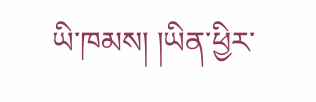ཡི་ཁམས། །ཡིན་ཕྱིར་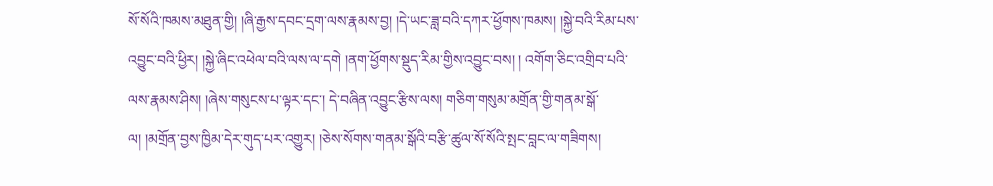སོ་སོའི་ཁམས་མཐུན་གྱི། །ཞི་རྒྱས་དབང་དྲག་ལས་རྣམས་བྱ། །དེ་ཡང་ཟླ་བའི་དཀར་ཕྱོགས་ཁམས། །སྐྱེ་བའི་རིམ་པས་འབྱུང་བའི་ཕྱིར། །སྐྱེ་ཞིང་འཕེལ་བའི་ལས་ལ་དགེ །ནག་ཕྱོགས་སྡུད་རིམ་གྱིས་འབྱུང་བས། ། འགོག་ཅིང་འགྲིབ་པའི་ལས་རྣམས་ཤིས། །ཞེས་གསུངས་པ་ལྟར་དང་། དེ་བཞིན་འབྱུང་རྩིས་ལས། གཅིག་གསུམ་མགྲོན་གྱི་གནམ་སྒོ་ལ། །མགྲོན་བྱས་ཁྱིམ་དེར་གུད་པར་འགྱུར། །ཅེས་སོགས་གནམ་སྒོའི་བརྩི་ཚུལ་སོ་སོའི་སྤང་བླང་ལ་གཟིགས།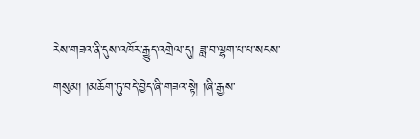རེས་གཟའ་ནི་དུས་འཁོར་རྒྱུད་འགྲེལ་དུ། ཟླ་བ་ལྷག་པ་པ་སངས་གསུམ། །མཆོག་ཏུ་བདེ་བྱེད་ཞི་གཟའ་སྟེ། །ཞི་རྒྱས་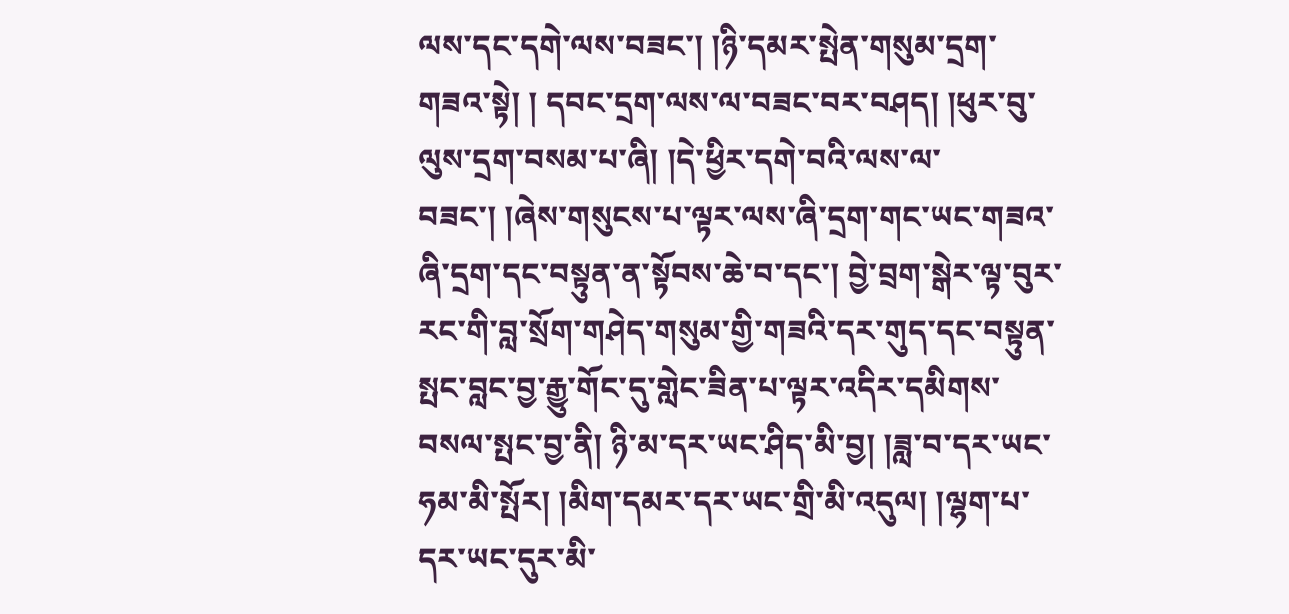ལས་དང་དགེ་ལས་བཟང་། །ཉི་དམར་སྤེན་གསུམ་དྲག་གཟའ་སྟེ། ། དབང་དྲག་ལས་ལ་བཟང་བར་བཤད། །ཕུར་བུ་ལུས་དྲག་བསམ་པ་ཞི། །དེ་ཕྱིར་དགེ་བའི་ལས་ལ་བཟང་། །ཞེས་གསུངས་པ་ལྟར་ལས་ཞི་དྲག་གང་ཡང་གཟའ་ཞི་དྲག་དང་བསྟུན་ན་སྟོབས་ཆེ་བ་དང་། བྱེ་བྲག་སྒེར་ལྟ་བུར་རང་གི་བླ་སྲོག་གཤེད་གསུམ་གྱི་གཟའི་དར་གུད་དང་བསྟུན་སྤང་བླང་བྱ་རྒྱུ་གོང་དུ་གླེང་ཟིན་པ་ལྟར་འདིར་དམིགས་བསལ་སྤང་བྱ་ནི། ཉི་མ་དར་ཡང་ཤིད་མི་བྱ། །ཟླ་བ་དར་ཡང་ཧམ་མི་སྤོར། །མིག་དམར་དར་ཡང་གྲི་མི་འདུལ། །ལྷག་པ་དར་ཡང་དུར་མི་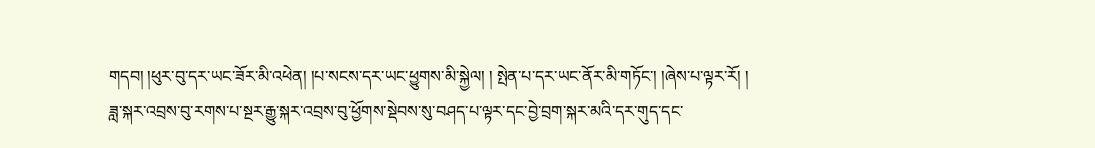གདབ། །ཕུར་བུ་དར་ཡང་ཟོར་མི་འཕེན། །པ་སངས་དར་ཡང་ཕྱུགས་མི་སྐྱེལ། ། སྤེན་པ་དར་ཡང་ནོར་མི་གཏོང་། །ཞེས་པ་ལྟར་རོ། །
ཟླ་སྐར་འབྲས་བུ་རགས་པ་སྔར་རྒྱུ་སྐར་འབྲས་བུ་ཕྱོགས་སྡེབས་སུ་བཤད་པ་ལྟར་དང་བྱེ་བྲག་སྐར་མའི་དར་གུད་དང་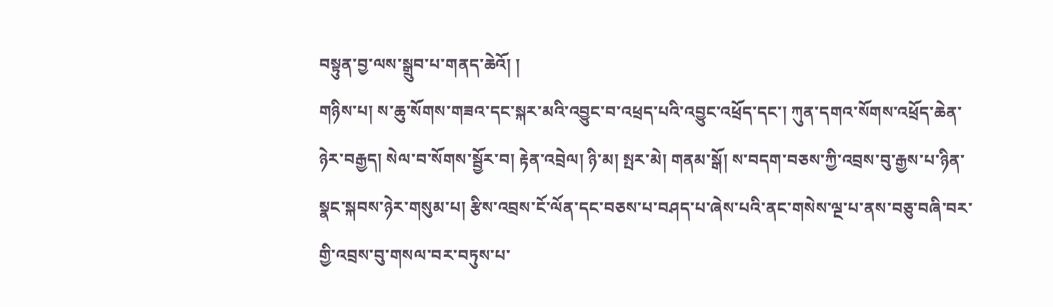བསྟུན་བྱ་ལས་སྒྲུབ་པ་གནད་ཆེའོ། །
གཉིས་པ། ས་ཆུ་སོགས་གཟའ་དང་སྐར་མའི་འབྱུང་བ་འཕྲད་པའི་འབྱུང་འཕྲོད་དང་། ཀུན་དགའ་སོགས་འཕྲོད་ཆེན་ཉེར་བརྒྱད། སེལ་བ་སོགས་སྦྱོར་བ། རྟེན་འབྲེལ། ཉི་མ། སྤར་མེ། གནམ་སྒོ། ས་བདག་བཅས་ཀྱི་འབྲས་བུ་རྒྱས་པ་ཉིན་སྣང་སྐབས་ཉེར་གསུམ་པ། རྩིས་འབྲས་ངོ་ལོན་དང་བཅས་པ་བཤད་པ་ཞེས་པའི་ནང་གསེས་ལྔ་པ་ནས་བཅུ་བཞི་བར་གྱི་འབྲས་བུ་གསལ་བར་བཏུས་པ་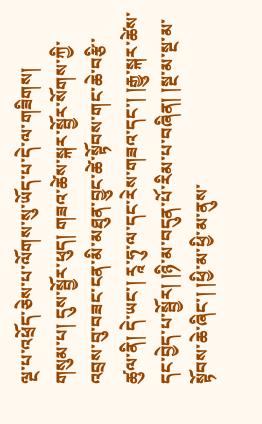ལྔ་པ་འཕྲོད་ཅེས་པ་ལོགས་སུ་ཡོད་པ་དེ་ལ་གཟིགས།
གསུམ་པ། དུས་སྦྱོར་ཕུད། གཟའ་ཚེས་སྐར་སྦྱོར་སོགས་ཀྱི་འབྲས་བུ་བཟང་ངན་མི་མཐུན་བྱུང་ཚེ་སྟོབས་གང་ཆེ་བརྩི་ཚུལ་ནི། དེ་ཡང་། རཱ་ཧུ་ལ་དང་རེས་གཟའ་དང་། །རྒྱུ་སྐར་ཚེས་དང་བྱེད་པ་སྦྱོར། །ཉི་མ་བདུན་པོ་རིམ་པ་བཞིན། །སྔ་མ་སྔ་མ་སྟོབས་ཆེ་ཞིང་། །ཕྱི་མ་ཕྱི་མ་ནུས་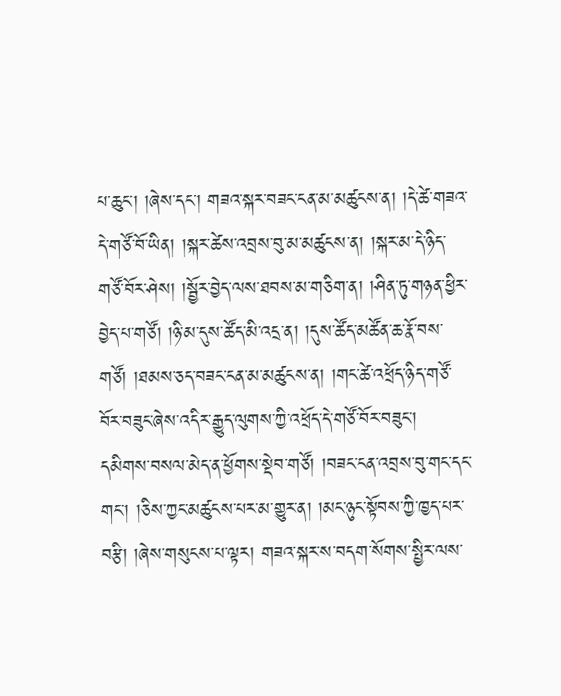པ་ཆུང་། །ཞེས་དང་། གཟའ་སྐར་བཟང་ངན་མ་མཚུངས་ན། །དེ་ཚེ་གཟའ་དེ་གཙོ་བོ་ཡིན། །སྐར་ཚེས་འབྲས་བུ་མ་མཚུངས་ན། །སྐར་མ་དེ་ཉིད་གཙོ་བོར་ཤེས། །སྦྱོར་བྱེད་ལས་ཐབས་མ་གཅིག་ན། །ཤིན་ཏུ་གཉན་ཕྱིར་བྱེད་པ་གཙོ། །ཉི་མ་དུས་ཚོད་མི་འདྲ་ན། །དུས་ཚོད་མཚོན་ཆ་རྣོ་བས་གཙོ། །ཐམས་ཅད་བཟང་ངན་མ་མཚུངས་ན། །གང་ཚེ་འཕྲོད་ཉིད་གཙོ་བོར་བཟུང་ཞེས་འདིར་རྒྱུད་ལུགས་ཀྱི་འཕྲོད་དེ་གཙོ་བོར་བཟུང་། དམིགས་བསལ་མེད་ན་ཕྱོགས་སྡེབ་གཙོ། །བཟང་ངན་འབྲས་བུ་གང་དང་གང་། །ཅིས་ཀྱང་མཚུངས་པར་མ་གྱུར་ན། །མང་ཉུང་སྟོབས་ཀྱི་ཁྱད་པར་བརྩི། །ཞེས་གསུངས་པ་ལྟར། གཟའ་སྐར་ས་བདག་སོགས་སྤྱིར་ལས་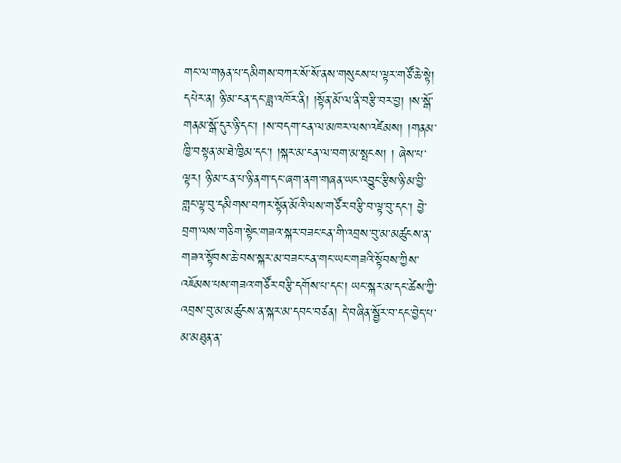གང་ལ་གཉན་པ་དམིགས་བཀར་སོ་སོ་ནས་གསུངས་པ་ལྟར་གཙོ་ཆེ་སྟེ། དཔེར་ན། ཉི་མ་ངན་དང་ཟླ་འཁོར་ནི། །སྟོན་མོ་ལ་ནི་བརྩི་བར་བྱ། །ས་སྒོ་གནམ་སྒོ་དུར་ཉི་དང་། །ས་བདག་ངན་ལ་མཁར་ལས་འཛེམས། །གནམ་ཁྱི་བསྟན་མ་ཐེ་ཁྱིམ་དང་། །སྐར་མ་ངན་ལ་བག་མ་སྤངས། ། ཞེས་པ་ལྟར། ཉི་མ་ངན་པ་ཉི་ནག་དང་ཞག་ནག་གཞན་ཡང་འབྱུང་རྩིས་ཉི་མ་བྱི་གླང་ལྟ་བུ་དམིགས་བཀར་སྟོན་མོའི་ལས་གཙོར་བརྩི་བ་ལྟ་བུ་དང་། བྱེ་བྲག་ལས་གཅིག་སྟེང་གཟའ་སྐར་བཟང་ངན་གི་འབྲས་བུ་མ་མཚུངས་ན་གཟའ་སྟོབས་ཆེ་བས་སྐར་མ་བཟང་ངན་གང་ཡང་གཟའི་སྟོབས་ཀྱིས་འཇོམས་པས་གཟའ་གཙོར་བརྩི་དགོས་པ་དང་། ཡང་སྐར་མ་དང་ཚེས་ཀྱི་འབྲས་བུ་མ་མཚུངས་ན་སྐར་མ་དབང་བཙན། དེ་བཞིན་སྦྱོར་བ་དང་བྱེད་པ་མ་མཐུན་ན་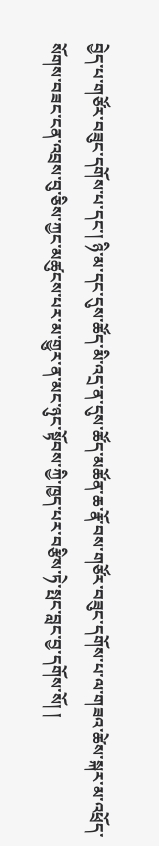བྱེད་པ་གཙོར་བཟུང་དགོས་པ་དང་། ཉི་མ་དང་དུས་ཚོད་མི་འདྲ་ན་དུས་ཚོད་མཚོན་ཆ་རྣོ་བས་གཙོར་བཟུང་དགོས་པ་ལ་གཟའ་ཚེས་སྐར་མ་འཕྲོད་སོགས་བཟང་ངན་འབྲས་བུ་ཅིས་ཀྱང་མཚུངས་པར་མ་གྱུར་ན་མང་ཉུང་སྟོབས་ཀྱི་ཁྱད་པར་བརྩིས་ཏེ་སྤང་བླང་བྱ་དགོས་སོ། །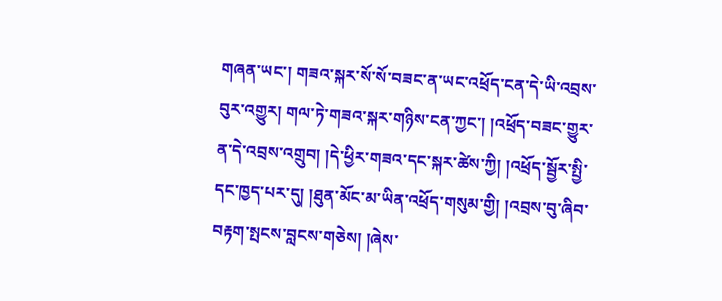གཞན་ཡང་། གཟའ་སྐར་སོ་སོ་བཟང་ན་ཡང་འཕྲོད་ངན་དེ་ཡི་འབྲས་བུར་འགྱུར། གལ་ཏེ་གཟའ་སྐར་གཉིས་ངན་ཀྱང་། །འཕྲོད་བཟང་གྱུར་ན་དེ་འབྲས་འགྲུབ། །དེ་ཕྱིར་གཟའ་དང་སྐར་ཚེས་ཀྱི། །འཕྲོད་སྦྱོར་སྤྱི་དང་ཁྱད་པར་དུ། །ཐུན་མོང་མ་ཡིན་འཕྲོད་གསུམ་གྱི། །འབྲས་བུ་ཞིབ་བརྟག་སྤངས་བླངས་གཅེས། །ཞེས་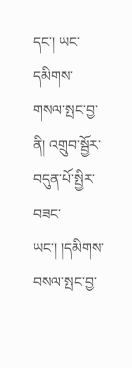དང་། ཡང་དམིགས་གསལ་སྤང་བྱ་ནི། འགྲུབ་སྦྱོར་བདུན་པོ་སྤྱིར་བཟང་ཡང་། །དམིགས་བསལ་སྤང་བྱ་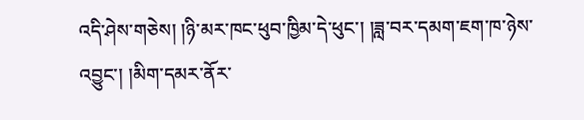འདི་ཤེས་གཅེས། །ཉི་མར་ཁང་ཕུབ་ཁྱིམ་དེ་ཕུང་། །ཟླ་བར་དམག་ཇག་ཁ་ཉེས་འབྱུང་། །མིག་དམར་ནོར་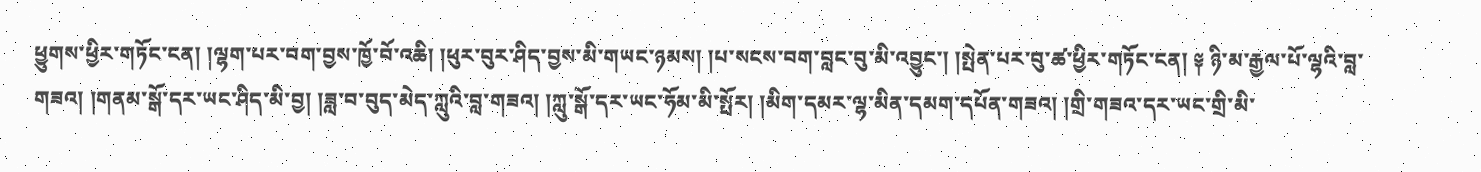ཕྱུགས་ཕྱིར་གཏོང་ངན། །ལྷག་པར་བག་བྱས་ཁྱོ་བོ་འཆི། །ཕུར་བུར་ཤིད་བྱས་མི་གཡང་ཉམས། །པ་སངས་བག་བླང་བུ་མི་འབྱུང་། །སྤེན་པར་བུ་ཚ་ཕྱིར་གཏོང་ངན། ༈ ཉི་མ་རྒྱལ་པོ་ལྷའི་བླ་གཟའ། །གནམ་སྒོ་དར་ཡང་ཤིད་མི་བྱ། །ཟླ་བ་བུད་མེད་ཀླུའི་བླ་གཟའ། །ཀླུ་སྒོ་དར་ཡང་ཧོམ་མི་སྤོར། །མིག་དམར་ལྷ་མིན་དམག་དཔོན་གཟའ། །གྲི་གཟའ་དར་ཡང་གྲི་མི་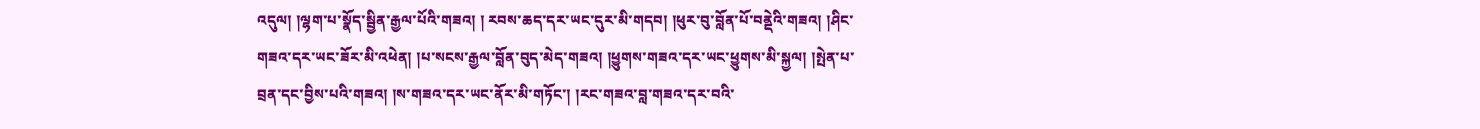འདུལ། །ལྷག་པ་སྣོད་སྦྱིན་རྒྱལ་པོའི་གཟའ། ། རབས་ཆད་དར་ཡང་དུར་མི་གདབ། །ཕུར་བུ་བློན་པོ་བནྡེའི་གཟའ། །ཤིང་གཟའ་དར་ཡང་ཟོར་མི་འཕེན། །པ་སངས་རྒྱལ་བློན་བུད་མེད་གཟའ། །ཕྱུགས་གཟའ་དར་ཡང་ཕྱུགས་མི་སྐྱལ། །སྤེན་པ་བྲན་དང་བྱིས་པའི་གཟའ། །ས་གཟའ་དར་ཡང་ནོར་མི་གཏོང་། །རང་གཟའ་བླ་གཟའ་དར་བའི་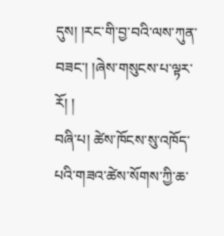དུས། །རང་གི་བྱ་བའི་ལས་ཀུན་བཟང་། །ཞེས་གསུངས་པ་ལྟར་རོ། །
བཞི་པ། ཚེས་ཁོངས་སུ་འཁོད་པའི་གཟའ་ཚེས་སོགས་ཀྱི་ཆ་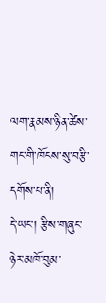ལག་རྣམས་ཉིན་ཚེས་གང་གི་ཁོངས་སུ་བརྩི་དགོས་པ་ནི།
དེ་ཡང་། རྩིས་གཞུང་ཉེར་མཁོ་བུམ་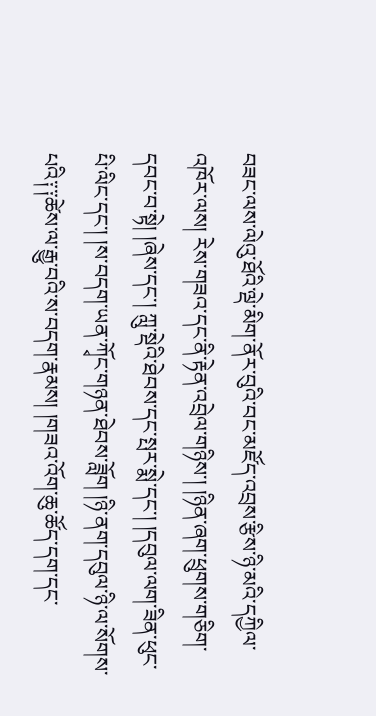བཟང་ལས་ལེའུ་ཐོའི་ལྡེ་མིག་ནོར་བུའི་བང་མཛོད་འབྲས་རྩིས་ཉི་མའི་དཀྱིལ་འཁོར་ལས། རེས་གཟའ་དང་ནི་རྟེན་འབྲེལ་གཉིས་། །ཉིན་ཞག་ཕྲུགས་གཅིག་དབང་བ་སྟེ། །ཞེས་དང་། ཀླུ་སྡེའི་ཐེབས་དང་སྤར་སྨེ་དང་། །དབུལ་ལག་ཟིན་ཕུང་པི་ལིང་དང་། །ས་བདག་ཡན་ཀྭོང་གཉན་ཐེབས་ཟློག །ཉི་ནག་དབུལ་ཉི་ལ་སོགས་པའི༑༑ཚེས་ལ་རྒྱུ་བའི་ས་བདག་རྣམས། །གཟའ་འོག་ཆུ་ཚོད་དག་དང་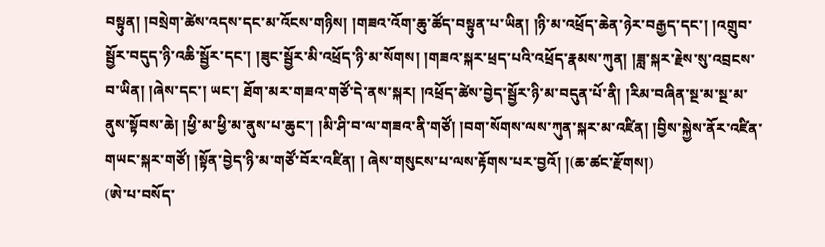བསྟུན། །བསྲེག་ཚེས་འདས་དང་མ་འོངས་གཉིས། །གཟའ་འོག་ཆུ་ཚོད་བསྟུན་པ་ཡིན། །ཉི་མ་འཕྲོད་ཆེན་ཉེར་བརྒྱད་དང་། །འགྲུབ་སྦྱོར་བདུད་ཉི་འཆི་སྦྱོར་དང་། །ཟུང་སྦྱོར་མི་འཕྲོད་ཉི་མ་སོགས། །གཟའ་སྐར་ཕྲད་པའི་འཕྲོད་རྣམས་ཀུན། །ཟླ་སྐར་རྗེས་སུ་འབྲངས་བ་ཡིན། །ཞེས་དང་། ཡང་། ཐོག་མར་གཟའ་གཙོ་དེ་ནས་སྐར། །འཕྲོད་ཚེས་བྱེད་སྦྱོར་ཉི་མ་བདུན་པོ་ནི། །རིམ་བཞིན་སྔ་མ་སྔ་མ་ནུས་སྟོབས་ཆེ། །ཕྱི་མ་ཕྱི་མ་ནུས་པ་ཆུང་། །མི་ཤི་བ་ལ་གཟའ་ནི་གཙོ། །བག་སོགས་ལས་ཀུན་སྐར་མ་འཛིན། །བྱིས་སྐྱེས་ནོར་འཛིན་གཡང་སྐར་གཙོ། །སྟོན་བྱེད་ཉི་མ་གཙོ་བོར་འཛིན། ། ཞེས་གསུངས་པ་ལས་རྟོགས་པར་བྱའོ། །(ཆ་ཚང་རྫོགས།)
(ཨེ་པ་བསོད་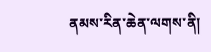ནམས་རིན་ཆེན་ལགས་ནི།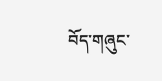བོད་གཞུང་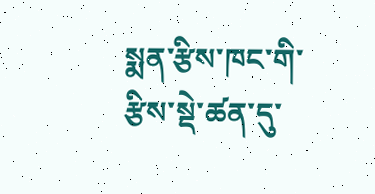སྨན་རྩིས་ཁང་གི་རྩིས་སྡེ་ཚན་དུ་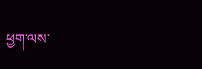ཕྱག་ལས་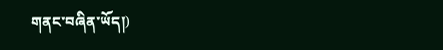གནང་བཞིན་ཡོད།)